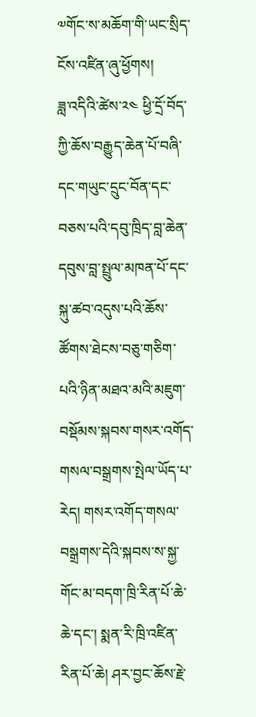༧གོང་ས་མཆོག་གི་ཡང་སྲིད་ངོས་འཛིན་ཞུ་ཕྱོགས།
ཟླ་འདིའི་ཚེས་༢༤ ཕྱི་དྲོ་བོད་ཀྱི་ཆོས་བརྒྱུད་ཆེན་པོ་བཞི་དང་གཡུང་དྲུང་བོན་དང་བཅས་པའི་དབུ་ཁྲིད་བླ་ཆེན་དབུས་བླ་སྤྲུལ་མཁན་པོ་དང་སྐུ་ཚབ་འདུས་པའི་ཆོས་ཚོགས་ཐེངས་བཅུ་གཅིག་པའི་ཉིན་མཐའ་མའི་མཇུག་བསྡོམས་སྐབས་གསར་འགོད་གསལ་བསྒྲགས་སྤེལ་ཡོད་པ་རེད། གསར་འགོད་གསལ་བསྒྲགས་དེའི་སྐབས་ས་སྐྱ་གོང་མ་བདག་ཁྲི་རིན་པོ་ཆེ་ཆེ་དང་། སྨན་རི་ཁྲི་འཛིན་རིན་པོ་ཆེ། ཤར་བྱང་ཆོས་རྗེ་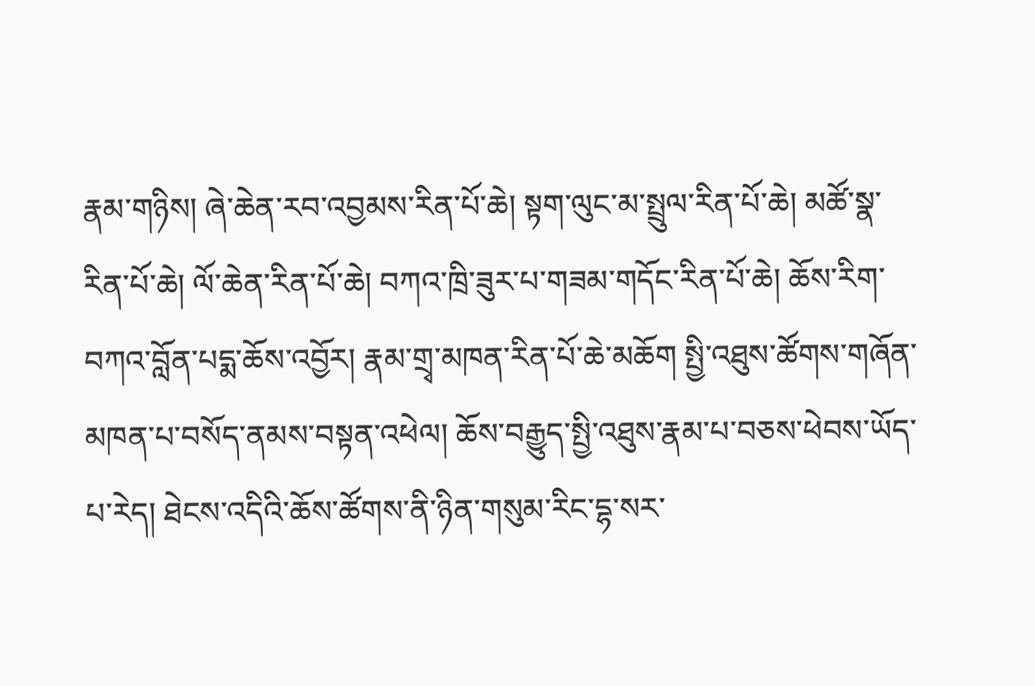རྣམ་གཉིས། ཞེ་ཆེན་རབ་འབྱམས་རིན་པོ་ཆེ། སྟག་ལུང་མ་སྤྲུལ་རིན་པོ་ཆེ། མཚོ་སྣ་རིན་པོ་ཆེ། ལོ་ཆེན་རིན་པོ་ཆེ། བཀའ་ཁྲི་ཟུར་པ་གཟམ་གདོང་རིན་པོ་ཆེ། ཆོས་རིག་བཀའ་བློན་པདྨ་ཆོས་འབྱོར། རྣམ་གྲྭ་མཁན་རིན་པོ་ཆེ་མཆོག སྤྱི་འཐུས་ཚོགས་གཞོན་མཁན་པ་བསོད་ནམས་བསྟན་འཕེལ། ཆོས་བརྒྱུད་སྤྱི་འཐུས་རྣམ་པ་བཅས་ཕེབས་ཡོད་པ་རེད། ཐེངས་འདིའི་ཆོས་ཚོགས་ནི་ཉིན་གསུམ་རིང་དྷ་སར་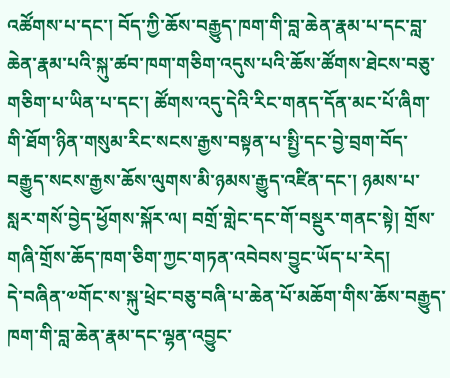འཚོགས་པ་དང་། བོད་ཀྱི་ཆོས་བརྒྱུད་ཁག་གི་བླ་ཆེན་རྣམ་པ་དང་བླ་ཆེན་རྣམ་པའི་སྐུ་ཚབ་ཁག་གཅིག་འདུས་པའི་ཆོས་ཚོགས་ཐེངས་བཅུ་གཅིག་པ་ཡིན་པ་དང་། ཚོགས་འདུ་དེའི་རིང་གནད་དོན་མང་པོ་ཞིག་གི་ཐོག་ཉིན་གསུམ་རིང་སངས་རྒྱས་བསྟན་པ་སྤྱི་དང་བྱེ་བྲག་བོད་བརྒྱུད་སངས་རྒྱས་ཆོས་ལུགས་མི་ཉམས་རྒྱུད་འཛིན་དང་། ཉམས་པ་སླར་གསོ་བྱེད་ཕྱོགས་སྐོར་ལ། བགྲོ་གླེང་དང་གོ་བསྡུར་གནང་སྟེ། གྲོས་གཞི་གྲོས་ཆོད་ཁག་ཅིག་ཀྱང་གཏན་འབེབས་བྱུང་ཡོད་པ་རེད།
དེ་བཞིན་༧གོང་ས་སྐུ་ཕྲེང་བཅུ་བཞི་པ་ཆེན་པོ་མཆོག་གིས་ཆོས་བརྒྱུད་ཁག་གི་བླ་ཆེན་རྣམ་དང་ལྷན་འབྱུང་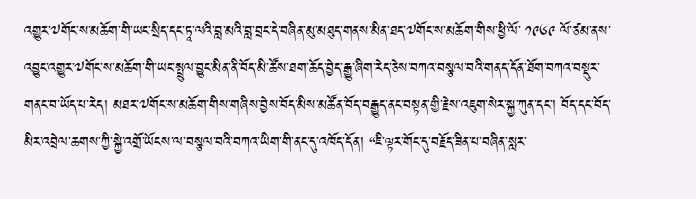འགྱུར་༧གོང་ས་མཆོག་གི་ཡང་སྲིད་དང་ཏཱ་ལའི་བླ་མའི་བླ་བྲང་དེ་བཞིན་མུ་མཐུད་གནས་མིན་ཐད་༧གོང་ས་མཆོག་གིས་ཕྱི་ལོ་ ༡༩༦༩ ལོ་ཙམ་ནས་འབྱུང་འགྱུར་༧གོང་ས་མཆོག་གི་ཡང་སྤྲུལ་བྱུང་མིན་ནི་བོད་མི་ཚོས་ཐག་ཆོད་བྱེད་རྒྱུ་ཞིག་རེད་ཅེས་བཀའ་བསྩལ་བའི་གནད་དོན་ཐོག་བཀའ་བསྡུར་གནང་བ་ཡོད་པ་རེད། མཐར་༧གོང་ས་མཆོག་གིས་གཞིས་བྱེས་བོད་མིས་མཚོན་བོད་བརྒྱུད་ནང་བསྟན་གྱི་རྗེས་འཇུག་སེར་སྐྱ་ཀུན་དང་། བོད་དང་བོད་མིར་འབྲེལ་ཆགས་ཀྱི་སྐྱེ་འགྲོ་ཡོངས་ལ་བསྩལ་བའི་བཀའ་ཡིག་གི་ནང་དུ་འཁོད་དོན། “ཇི་ལྟར་གོང་དུ་བརྗོད་ཟིན་པ་བཞིན་སླར་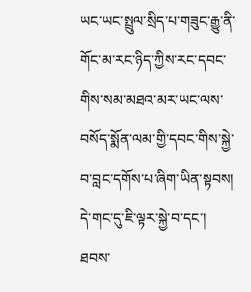ཡང་ཡང་སྤྲུལ་སྲིད་པ་གཟུང་རྒྱུ་ནི་གོང་མ་རང་ཉིད་ཀྱིས་རང་དབང་གིས་སམ་མཐའ་མར་ཡང་ལས་བསོད་སྨོན་ལམ་གྱི་དབང་གིས་སྐྱེ་བ་བླང་དགོས་པ་ཞིག་ཡིན་སྟབས། དེ་གང་དུ་ཇི་ལྟར་སྐྱེ་བ་དང་། ཐབས་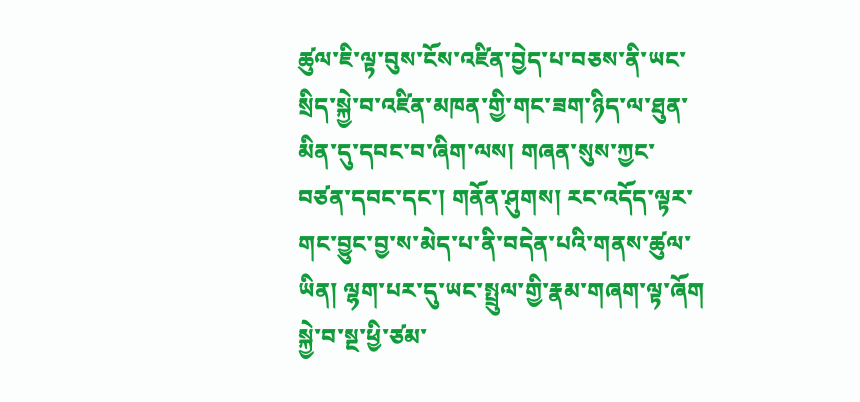ཚུལ་ཇི་ལྟ་བུས་ངོས་འཛིན་བྱེད་པ་བཅས་ནི་ཡང་སྲིད་སྐྱེ་བ་འཛིན་མཁན་གྱི་གང་ཟག་ཉིད་ལ་ཐུན་མིན་དུ་དབང་བ་ཞིག་ལས། གཞན་སུས་ཀྱང་བཙན་དབང་དང་། གནོན་ཤུགས། རང་འདོད་ལྟར་གང་བྱུང་བྱ་ས་མེད་པ་ནི་བདེན་པའི་གནས་ཚུལ་ཡིན། ལྷག་པར་དུ་ཡང་སྤྲུལ་གྱི་རྣམ་གཞག་ལྟ་ཞོག སྐྱེ་བ་སྔ་ཕྱི་ཙམ་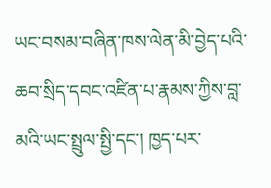ཡང་བསམ་བཞིན་ཁས་ལེན་མི་བྱེད་པའི་ཆབ་སྲིད་དབང་འཛིན་པ་རྣམས་ཀྱིས་བླ་མའི་ཡང་སྤྲུལ་སྤྱི་དང་། ཁྱད་པར་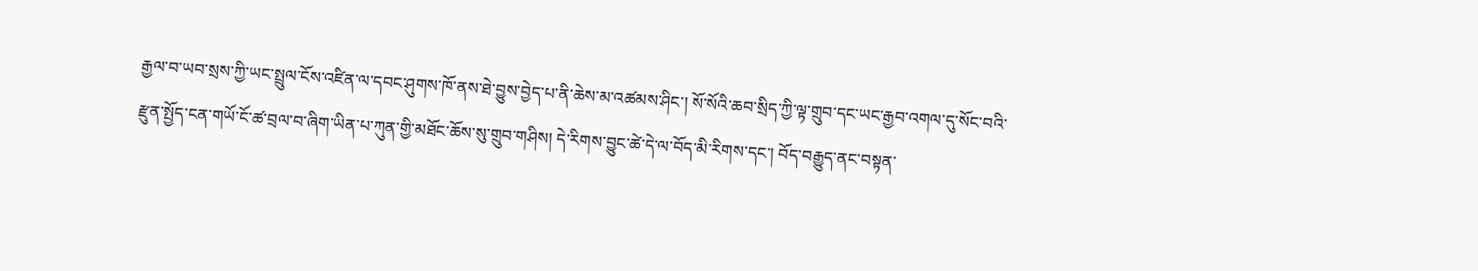རྒྱལ་བ་ཡབ་སྲས་ཀྱི་ཡང་སྤྲུལ་ངོས་འཛིན་ལ་དབང་ཤུགས་ཁོ་ནས་ཐེ་བྱུས་བྱེད་པ་ནི་ཆེས་མ་འཚམས་ཤིང་། སོ་སོའི་ཆབ་སྲིད་ཀྱི་ལྟ་གྲུབ་དང་ཡང་རྒྱབ་འགལ་དུ་སོང་བའི་རྫུན་སྤྱོད་ངན་གཡོ་ངོ་ཚ་བྲལ་བ་ཞིག་ཡིན་པ་ཀུན་གྱི་མཐོང་ཆོས་སུ་གྲུབ་གཤིས། དེ་རིགས་བྱུང་ཚེ་དེ་ལ་བོད་མི་རིགས་དང་། བོད་བརྒྱུད་ནང་བསྟན་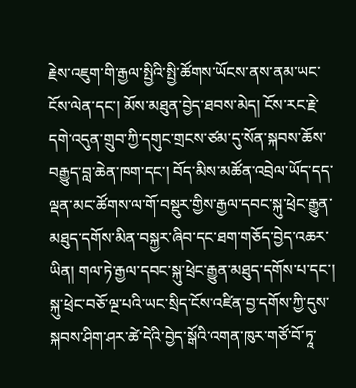རྗེས་འཇུག་གི་རྒྱལ་སྤྱིའི་སྤྱི་ཚོགས་ཡོངས་ནས་ནམ་ཡང་ངོས་ལེན་དང་། མོས་མཐུན་བྱེད་ཐབས་མེད། ངོས་རང་རྗེ་དགེ་འདུན་གྲུབ་ཀྱི་དགུང་གྲངས་ཙམ་དུ་སོན་སྐབས་ཆོས་བརྒྱུད་བླ་ཆེན་ཁག་དང་། བོད་མིས་མཚོན་འབྲེལ་ཡོད་དད་ལྡན་མང་ཚོགས་ལ་གོ་བསྡུར་གྱིས་རྒྱལ་དབང་སྐུ་ཕྲེང་རྒྱུན་མཐུད་དགོས་མིན་བསྐྱར་ཞིབ་དང་ཐག་གཅོད་བྱེད་འཆར་ཡིན། གལ་ཏེ་རྒྱལ་དབང་སྐུ་ཕྲེང་རྒྱུན་མཐུད་དགོས་པ་དང་། སྐུ་ཕྲེང་བཅོ་ལྔ་པའི་ཡང་སྲིད་ངོས་འཛིན་བྱ་དགོས་ཀྱི་དུས་སྐབས་ཤིག་ཤར་ཚེ་དེའི་བྱེད་སྒོའི་འགན་ཁུར་གཙོ་བོ་ཏཱ་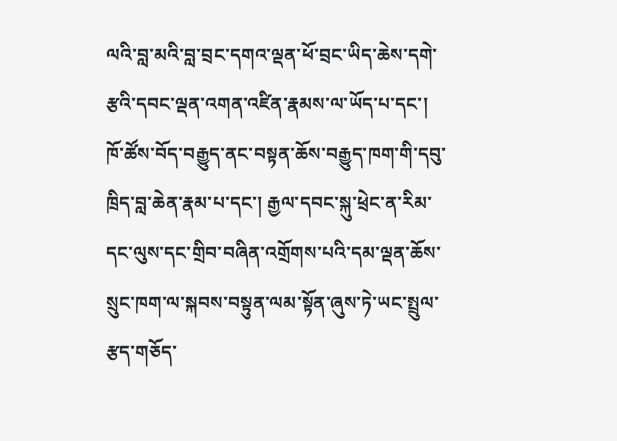ལའི་བླ་མའི་བླ་བྲང་དགའ་ལྡན་ཕོ་བྲང་ཡིད་ཆེས་དགེ་རྩའི་དབང་ལྡན་འགན་འཛིན་རྣམས་ལ་ཡོད་པ་དང་། ཁོ་ཚོས་བོད་བརྒྱུད་ནང་བསྟན་ཆོས་བརྒྱུད་ཁག་གི་དབུ་ཁྲིད་བླ་ཆེན་རྣམ་པ་དང་། རྒྱལ་དབང་སྐུ་ཕྲེང་ན་རིམ་དང་ལུས་དང་གྲིབ་བཞིན་འགྲོགས་པའི་དམ་ལྡན་ཆོས་སྲུང་ཁག་ལ་སྐབས་བསྟུན་ལམ་སྟོན་ཞུས་ཏེ་ཡང་སྤྲུལ་རྩད་གཅོད་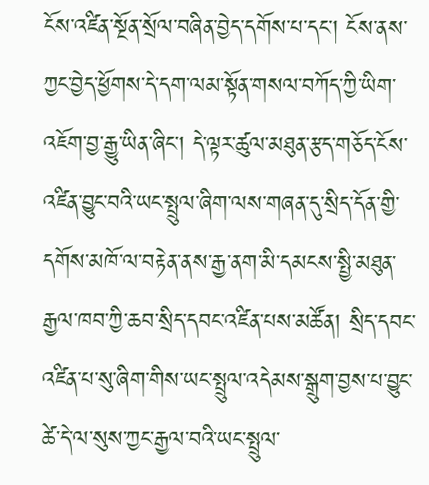ངོས་འཛིན་སྔོན་སྲོལ་བཞིན་བྱེད་དགོས་པ་དང་། ངོས་ནས་ཀྱང་བྱེད་ཕྱོགས་དེ་དག་ལམ་སྟོན་གསལ་བཀོད་ཀྱི་ཡིག་འཇོག་བྱ་རྒྱུ་ཡིན་ཞིང་། དེ་ལྟར་ཚུལ་མཐུན་རྩད་གཅོད་ངོས་འཛིན་བྱུང་བའི་ཡང་སྤྲུལ་ཞིག་ལས་གཞན་དུ་སྲིད་དོན་གྱི་དགོས་མཁོ་ལ་བརྟེན་ནས་རྒྱ་ནག་མི་དམངས་སྤྱི་མཐུན་རྒྱལ་ཁབ་ཀྱི་ཆབ་སྲིད་དབང་འཛིན་པས་མཚོན། སྲིད་དབང་འཛིན་པ་སུ་ཞིག་གིས་ཡང་སྤྲུལ་འདེམས་སྒྲུག་བྱས་པ་བྱུང་ཚེ་དེ་ལ་སུས་ཀྱང་རྒྱལ་བའི་ཡང་སྤྲུལ་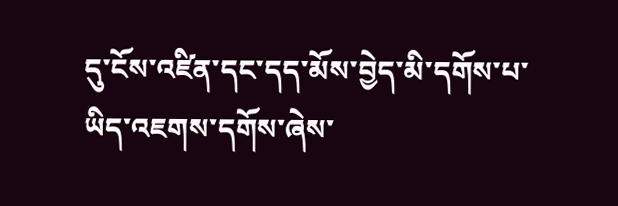དུ་ངོས་འཛིན་དང་དད་མོས་བྱེད་མི་དགོས་པ་ཡིད་འཇགས་དགོས་ཞེས་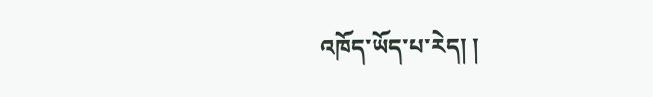འཁོད་ཡོད་པ་རེད། །